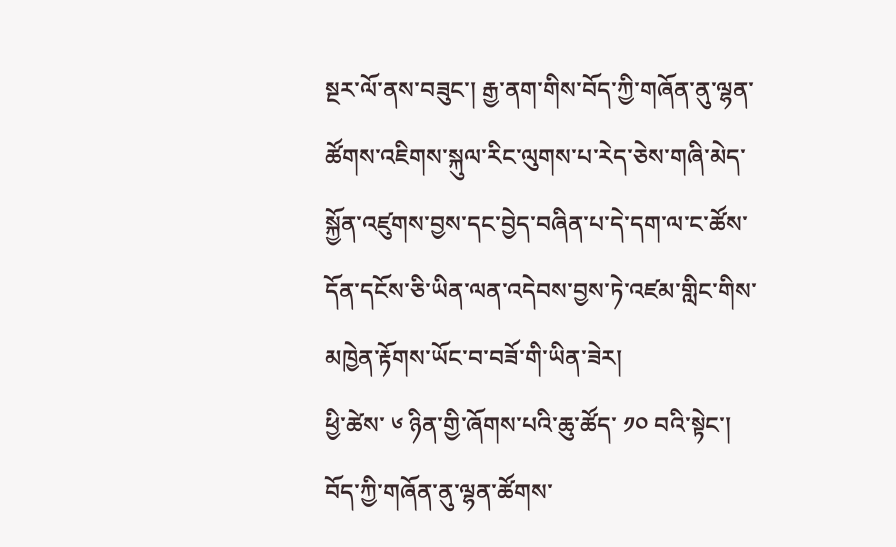སྔར་ལོ་ནས་བཟུང་། རྒྱ་ནག་གིས་བོད་ཀྱི་གཞོན་ནུ་ལྷན་ཚོགས་འཇིགས་སྐུལ་རིང་ལུགས་པ་རེད་ཅེས་གཞི་མེད་སྐྱོན་འཛུགས་བྱས་དང་བྱེད་བཞིན་པ་དེ་དག་ལ་ང་ཚོས་དོན་དངོས་ཅི་ཡིན་ལན་འདེབས་བྱས་ཏེ་འཛམ་གླིང་གིས་མཁྱེན་རྟོགས་ཡོང་བ་བཟོ་གི་ཡིན་ཟེར།
ཕྱི་ཚེས་ ༦ ཉིན་གྱི་ཞོགས་པའི་ཆུ་ཚོད་ ༡༠ བའི་སྟེང་། བོད་ཀྱི་གཞོན་ནུ་ལྷན་ཚོགས་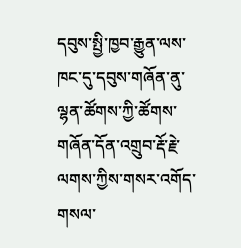དབུས་སྤྱི་ཁྱབ་རྒྱུན་ལས་ཁང་དུ་དབུས་གཞོན་ནུ་ལྷན་ཚོགས་ཀྱི་ཚོགས་གཞོན་དོན་འགྲུབ་རྡོ་རྗེ་ལགས་ཀྱིས་གསར་འགོད་གསལ་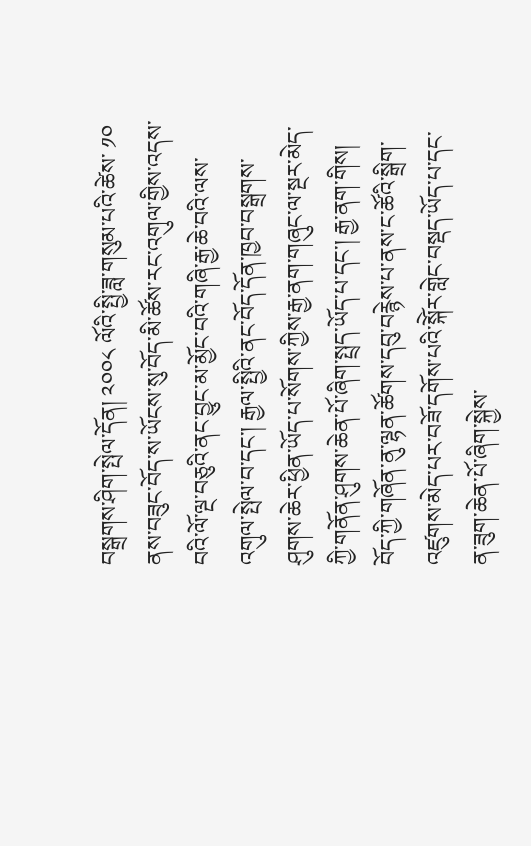བསྒྲགས་ཤིག་སྤེལ་དོན། ༢༠༠༨ ལོའི་སྤྱི་ཟླ་གསུམ་པའི་ཚེས་ ༡༠ ནས་བཟུང་བོད་ས་ཡོངས་སུ་བོད་མི་ཚོས་རང་འགུལ་གྱིས་འདས་བའི་ལོ་ལྔ་བཅུའི་ནང་བྱུང་མ་མྱོང་བའི་གཞི་རྒྱ་ཆེ་བའི་ལས་འགུལ་སྤེལ་བ་དང་། རྒྱལ་སྤྱིའི་ནང་བོད་དོན་ཁྱབ་བསྒྲགས་ཤུགས་ཆེར་ཕྱིན་ཡོད་པ་སོགས་ཀྱིས་རྒྱ་ནག་གཞུང་ལ་སྔར་མེད་ཀྱི་གནོན་ཤུགས་ཆེན་པོ་ཞིག་སྤྲད་ཡོད་པ་དང་། རྒྱ་ནག་གིས། བོད་ཀྱི་གཞོན་ནུ་ལྷན་ཚོགས་དབུ་བརྙེས་པ་ནས་ང་ཚོའི་སྒྲིག་འཛུགས་མེད་པར་བཟོ་དགོས་པའི་སྐོེར་གླེང་བསྡད་ཡོད་པ་དང་ན་ཟུག་ཆེན་པོ་ཞིག་སྐྱེས་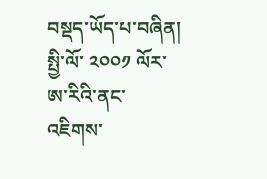བསྡད་ཡོད་པ་བཞིན། སྤྱི་ལོ་ ༢༠༠༡ ལོར་ཨ་རིའི་ནང་འཇིགས་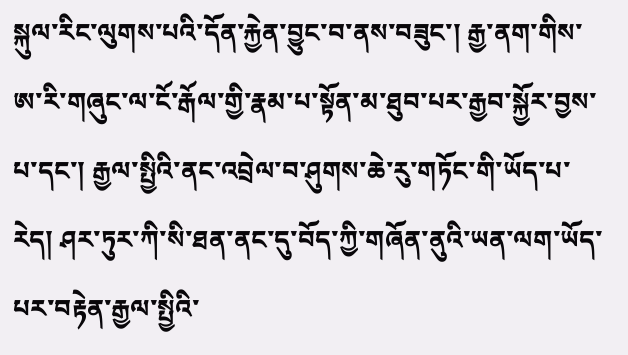སྐུལ་རིང་ལུགས་པའི་དོན་རྐྱེན་བྱུང་བ་ནས་བཟུང་། རྒྱ་ནག་གིས་ཨ་རི་གཞུང་ལ་ངོ་རྒོལ་གྱི་རྣམ་པ་སྟོན་མ་ཐུབ་པར་རྒྱབ་སྐྱོར་བྱས་པ་དང་། རྒྱལ་སྤྱིའི་ནང་འབྲེལ་བ་ཤུགས་ཆེ་རུ་གཏོང་གི་ཡོད་པ་རེད། ཤར་ཏུར་ཀི་སི་ཐན་ནང་དུ་བོད་ཀྱི་གཞོན་ནུའི་ཡན་ལག་ཡོད་པར་བརྟེན་རྒྱལ་སྤྱིའི་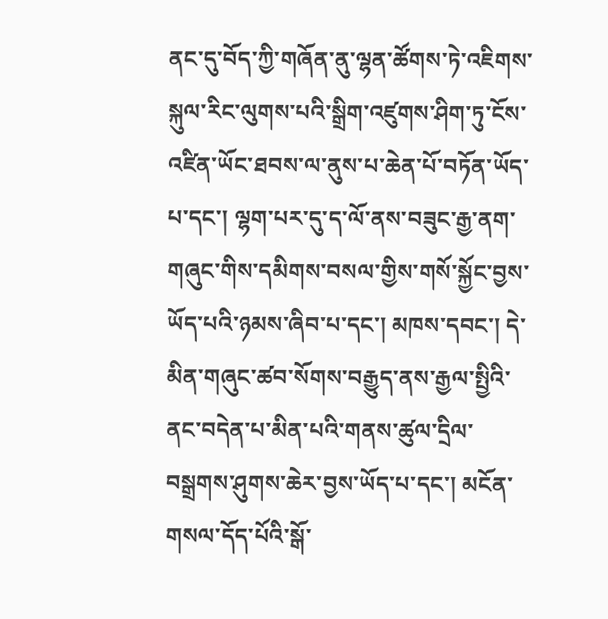ནང་དུ་བོད་ཀྱི་གཞོན་ནུ་ལྷན་ཚོགས་ཏེ་འཇིགས་སྐུལ་རིང་ལུགས་པའི་སྒྲིག་འཛུགས་ཤིག་ཏུ་ངོས་འཛིན་ཡོང་ཐབས་ལ་ནུས་པ་ཆེན་པོ་བཏོན་ཡོད་པ་དང་། ལྷག་པར་དུ་ད་ལོ་ནས་བཟུང་རྒྱ་ནག་གཞུང་གིས་དམིགས་བསལ་གྱིས་གསོ་སྐྱོང་བྱས་ཡོད་པའི་ཉམས་ཞིབ་པ་དང་། མཁས་དབང་། དེ་མིན་གཞུང་ཚབ་སོགས་བརྒྱུད་ནས་རྒྱལ་སྤྱིའི་ནང་བདེན་པ་མིན་པའི་གནས་ཚུལ་དྲིལ་བསྒྲགས་ཤུགས་ཆེར་བྱས་ཡོད་པ་དང་། མངོན་གསལ་དོད་པོའི་སྒོ་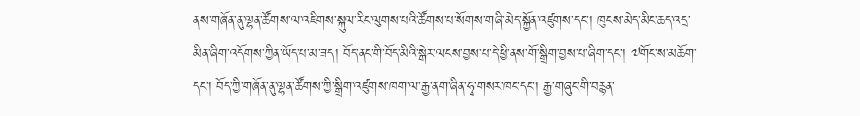ནས་གཞོན་ནུ་ལྷན་ཚོགས་ལ་འཇིགས་སྐུལ་རིང་ལུགས་པའི་ཚོགས་པ་སོགས་གཞི་མེད་སྐྱོན་འཛུགས་དང་། ཁུངས་མེད་མིང་ཆད་འདྲ་མིན་ཞིག་འདོགས་ཀྱིན་ཡོད་པ་མ་ཟད། བོད་ནང་གི་བོད་མིའི་སྒེར་ལངས་བྱས་པ་དེ་ཕྱི་ནས་གོ་སྒྲིག་བྱས་པ་ཞིག་དང་། ༧གོང་ས་མཆོག་དང་། བོད་ཀྱི་གཞོན་ནུ་ལྷན་ཚོགས་ཀྱི་སྒྲིག་འཛུགས་ཁག་ལ་རྒྱ་ནག་ཞིན་ཧྭ་གསར་ཁང་དང་། རྒྱ་གཞུང་གི་བརྙན་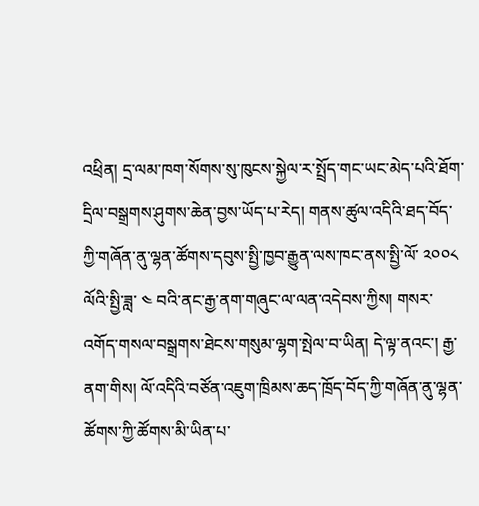འཕྲིན། དྲ་ལམ་ཁག་སོགས་སུ་ཁུངས་སྐྱེལ་ར་སྤྲོད་གང་ཡང་མེད་པའི་ཐོག་དྲིལ་བསྒྲགས་ཤུགས་ཆེན་བྱས་ཡོད་པ་རེད། གནས་ཚུལ་འདིའི་ཐད་བོད་ཀྱི་གཞོན་ནུ་ལྷན་ཚོགས་དབུས་སྤྱི་ཁྱབ་རྒྱུན་ལས་ཁང་ནས་སྤྱི་ལོ་ ༢༠༠༨ ལོའི་སྤྱི་ཟླ་ ༤ བའི་ནང་རྒྱ་ནག་གཞུང་ལ་ལན་འདེབས་ཀྱིས། གསར་འགོད་གསལ་བསྒྲགས་ཐེངས་གསུམ་ལྷག་སྤེལ་བ་ཡིན། དེ་ལྟ་ནའང་། རྒྱ་ནག་གིས། ལོ་འདིའི་བཙོན་འཇུག་ཁྲིམས་ཆད་ཁྲོད་བོད་ཀྱི་གཞོན་ནུ་ལྷན་ཚོགས་ཀྱི་ཚོགས་མི་ཡིན་པ་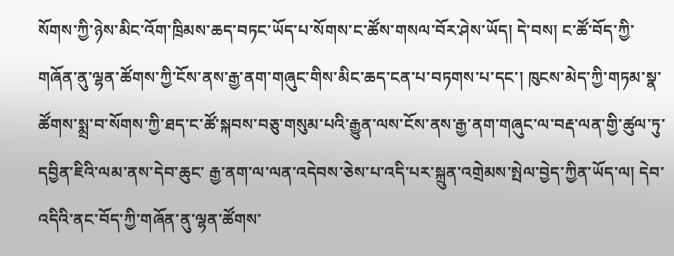སོགས་ཀྱི་ཉེས་མིང་འོག་ཁྲིམས་ཆད་བཏང་ཡོད་པ་སོགས་ང་ཚོས་གསལ་བོར་ཤེས་ཡོད། དེ་བས། ང་ཚོ་བོད་ཀྱི་གཞོན་ནུ་ལྷན་ཚོགས་ཀྱི་ངོས་ནས་རྒྱ་ནག་གཞུང་གིས་མིང་ཆད་ངན་པ་བཏགས་པ་དང་། ཁུངས་མེད་ཀྱི་གཏམ་སྣ་ཚོགས་སྨྲ་བ་སོགས་ཀྱི་ཐད་ང་ཚོ་སྐབས་བཅུ་གསུམ་པའི་རྒྱུན་ལས་ངོས་ནས་རྒྱ་ནག་གཞུང་ལ་བརྡ་ལན་གྱི་ཚུལ་ཏུ་དབྱིན་ཇིའི་ལམ་ནས་དེབ་ཆུང་ རྒྱ་ནག་ལ་ལན་འདེབས་ཅེས་པ་འདི་པར་སྐྲུན་འགྲེམས་སྤེལ་བྱེད་ཀྱིན་ཡོད་ལ། དེབ་འདིའི་ནང་བོད་ཀྱི་གཞོན་ནུ་ལྷན་ཚོགས་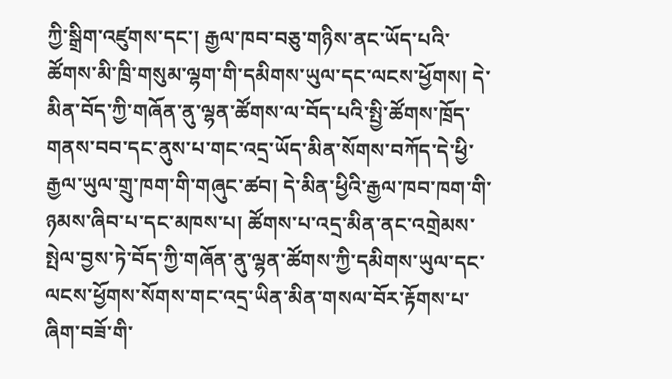ཀྱི་སྒྲིག་འཛུགས་དང་། རྒྱལ་ཁབ་བཅུ་གཉིས་ནང་ཡོད་པའི་ཚོགས་མི་ཁྲི་གསུམ་ལྷག་གི་དམིགས་ཡུལ་དང་ལངས་ཕྱོགས། དེ་མིན་བོད་ཀྱི་གཞོན་ནུ་ལྷན་ཚོགས་ལ་བོད་པའི་སྤྱི་ཚོགས་ཁྲོད་གནས་བབ་དང་ནུས་པ་གང་འདྲ་ཡོད་མིན་སོགས་བཀོད་དེ་ཕྱི་རྒྱལ་ཡུལ་གྲུ་ཁག་གི་གཞུང་ཚབ། དེ་མིན་ཕྱིའི་རྒྱལ་ཁབ་ཁག་གི་ཉམས་ཞིབ་པ་དང་མཁས་པ། ཚོགས་པ་འདྲ་མིན་ནང་འགྲེམས་སྤེལ་བྱས་ཏེ་བོད་ཀྱི་གཞོན་ནུ་ལྷན་ཚོགས་ཀྱི་དམིགས་ཡུལ་དང་ལངས་ཕྱོགས་སོགས་གང་འདྲ་ཡིན་མིན་གསལ་བོར་རྟོགས་པ་ཞིག་བཟོ་གི་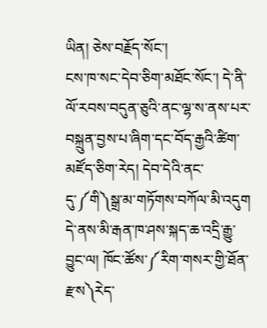ཡིན། ཅེས་བརྗོད་སོང་།
ངས་ཁ་སང་དེབ་ཅིག་མཐོང་སོང་། དེ་ནི་ལོ་རབས་བདུན་ཅུའི་ནང་ལྷ་ས་ནས་པར་བསྐྲུན་བྱས་པ་ཞིག་དང་བོད་རྒྱའི་ཚིག་མཛོད་ཅིག་རེད། དེབ་དེའི་ནང་དུ་༼གི༽སྒྲ་མ་གཏོགས་བཀོལ་མི་འདུག དེ་ནས་མི་རྒན་ཁ་ཤས་སྐད་ཆ་འདྲི་རྒྱུ་བྱུང་ལ། ཁོང་ཚོས་༼རིག་གསར་གྱི་ཐོན་རྫས༽རེད་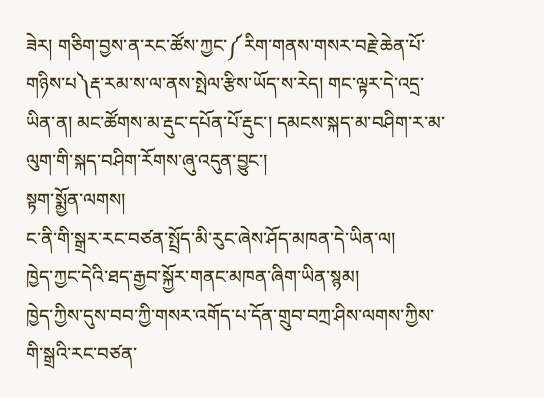ཟེར། གཅིག་བྱས་ན་རང་ཚོས་ཀྱང་༼རིག་གནས་གསར་བརྗེ་ཆེན་པོ་གཉིས་པ༽རྡ་རམ་ས་ལ་ནས་སྤེལ་རྩིས་ཡོད་ས་རེད། གང་ལྟར་དེ་འདྲ་ཡིན་ན། མང་ཚོགས་མ་རྡུང་དཔོན་པོ་རྡུང་། དམངས་སྐད་མ་བཤིག་ར་མ་ལུག་གི་སྐད་བཤིག་རོགས་ཞུ་འདུན་བྱུང་།
སྟག་སྨྱོན་ལགས།
ང་ནི་གི་སྒྲར་རང་བཙན་སྤྲོད་མི་རུང་ཞེས་ཤོད་མཁན་དེ་ཡིན་ལ།
ཁྱེད་ཀྱང་དེའི་ཐད་རྒྱབ་སྐྱོར་གནང་མཁན་ཞིག་ཡིན་སྙམ།
ཁྱེད་ཀྱིས་དུས་བབ་ཀྱི་གསར་འགོད་པ་དོན་གྲུབ་བཀྲ་ཤིས་ལགས་ཀྱིས་གི་སྒྲའི་རང་བཙན་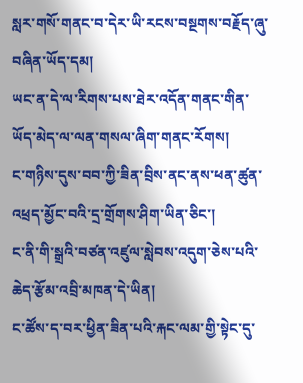སླར་གསོ་གནང་བ་དེར་ཡི་རངས་བསྔགས་བརྗོད་ཞུ་བཞིན་ཡོད་དམ།
ཡང་ན་དེ་ལ་རིགས་པས་ཐེར་འདོན་གནང་གིན་ཡོད་མེད་ལ་ལན་གསལ་ཞིག་གནང་རོགས།
ང་གཉིས་དུས་བབ་ཀྱི་ཟིན་བྲིས་ནང་ནས་ཕན་ཚུན་འཕྲད་མྱོང་བའི་དྲ་གྲོགས་ཤིག་ཡིན་ཅིང་།
ང་ནི་གི་སྒྲའི་བཙན་འཛུལ་སླེབས་འདུག་ཅེས་པའི་ཆེད་རྩོམ་འབྲི་མཁན་དེ་ཡིན།
ང་ཚོས་ད་བར་ཕྱིན་ཟིན་པའི་རྐང་ལམ་གྱི་སྟེང་དུ་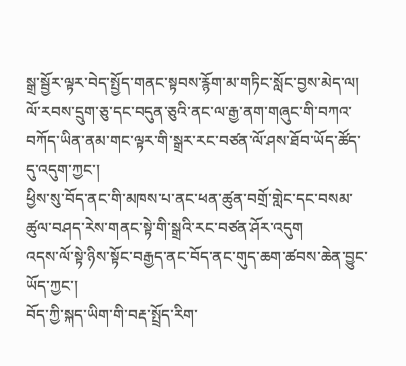སྒྲ་སྦྱོར་ལྟར་བེད་སྤྱོད་གནང་སྟབས་རྙོག་མ་གཏིང་སློང་བྱས་མེད་ལ།
ལོ་རབས་དྲུག་ཅུ་དང་བདུན་ཅུའི་ནང་ལ་རྒྱ་ནག་གཞུང་གི་བཀའ་བཀོད་ཡིན་ནམ་གང་ལྟར་གི་སྒྲར་རང་བཙན་ལོ་ཤས་ཐོབ་ཡོད་ཚོད་དུ་འདུག་ཀྱང་།
ཕྱིས་སུ་བོད་ནང་གི་མཁས་པ་ནང་ཕན་ཚུན་བགྲོ་གླེང་དང་བསམ་ཚུལ་བཤད་རེས་གནང་སྟེ་གི་སྒྲའི་རང་བཙན་ཤོར་འདུག
འདས་ལོ་སྟེ་ཉིས་སྟོང་བརྒྱད་ནང་བོད་ནང་གུད་ཆག་ཚབས་ཆེན་བྱུང་ཡོད་ཀྱང་།
བོད་ཀྱི་སྐད་ཡིག་གི་བརྡ་སྤྲོད་རིག་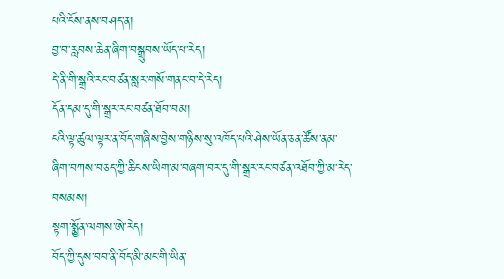པའི་ངོས་ནས་བཤད་ན།
བྱ་བ་རླབས་ཆེན་ཞིག་བསྒྲུབས་ཡོད་པ་རེད།
དེ་ནི་གི་སྒྲའི་རང་བཙན་སླར་གསོ་གནང་བ་དེ་རེད།
དོན་དམ་དུ་གི་སྒྲར་རང་བཙན་ཐོབ་བམ།
ངའི་ལྟ་ཚུལ་ལྟར་ན་བོད་གཞིས་བྱེས་གཉིས་སུ་འཁོད་པའི་ཤེས་ཡོན་ཅན་ཚོས་ནམ་ཞིག་བཀས་བཅད་ཀྱི་ཆིངས་ཡིག་མ་བཞག་བར་དུ་གི་སྒྲར་རང་བཙན་འཐོབ་ཀྱི་མ་རེད་བསམས།
སྟག་སྨྱོན་ལགས་ཨེ་རེད།
བོད་ཀྱི་དུས་བབ་ནི་བོད་མི་མང་གི་ཡིན་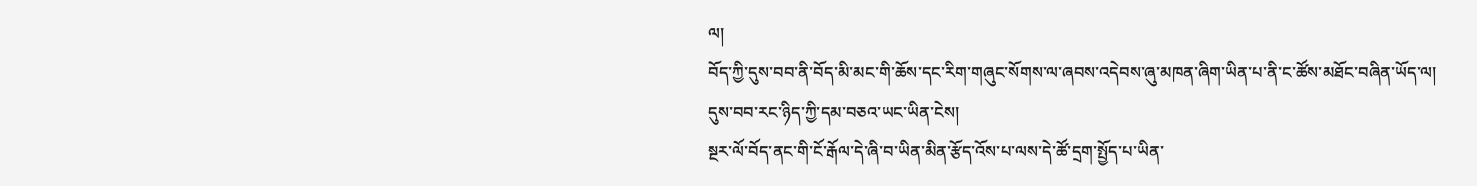ལ།
བོད་ཀྱི་དུས་བབ་ནི་བོད་མི་མང་གི་ཆོས་དང་རིག་གཞུང་སོགས་ལ་ཞབས་འདེབས་ཞུ་མཁན་ཞིག་ཡིན་པ་ནི་ང་ཚོས་མཐོང་བཞིན་ཡོད་ལ།
དུས་བབ་རང་ཉིད་ཀྱི་དམ་བཅའ་ཡང་ཡིན་ངེས།
སྔར་ལོ་བོད་ནང་གི་ངོ་རྒོལ་དེ་ཞི་བ་ཡིན་མིན་རྩོད་འོས་པ་ལས་དེ་ཚོ་དྲག་སྤྱོད་པ་ཡིན་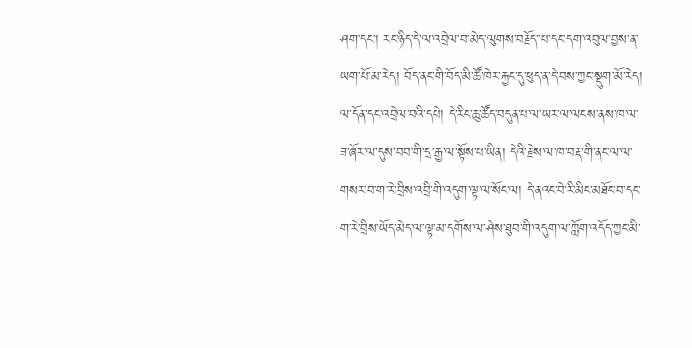ཤག་དང་། རང་ཉིད་དེ་ལ་འབྲེལ་བ་མེད་ལུགས་བརྗོད་་པ་དང་དག་འབུལ་བྱས་ན་ཡག་པོ་མ་རེད། བོད་ནང་གི་བོད་མི་ཚོ་ཁེར་རྐྱང་དུ་ཕུད་ན་དེ་བས་ཀྱང་སྡུག་མོ་རེད།
ལ་དོན་དང་འབྲེལ་བའི་དཔེ། དེ་རིང་ཆུ་ཚོད་བདུན་པ་ལ་ཡར་ལ་ལངས་ནས་ཁ་ལ་ཟ་ཞོར་ལ་དུས་བབ་གི་དྲ་རྒྱ་ལ་སྟོས་པ་ཡིན། དེའི་རྗེས་ལ་ཁ་བརྡ་གི་ནང་ལ་ལ་གསར་བ་ག་རེ་བྲིས་འབྲི་གི་འདུག་ལྟ་ལ་སོང་ལ། དེ་ནའང་བེ་རི་མིང་མཐོང་བ་དང་ག་རེ་བྲིས་ཡོད་མེད་ལ་ལྟ་མ་དགོས་ལ་ཤེས་ཐུབ་གི་འདུག་ལ་ཀློག་འདོད་ཀྱང་མི་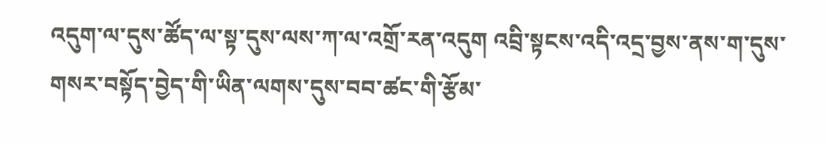འདུག་ལ་དུས་ཚོད་ལ་སྟ་དུས་ལས་ཀ་ལ་འགྲོ་རན་འདུག འབྲི་སྟངས་འདི་འདྲ་བྱས་ནས་ག་དུས་གསར་བསྟོད་བྱེད་གི་ཡིན་ལགས་དུས་བབ་ཚང་གི་རྩོམ་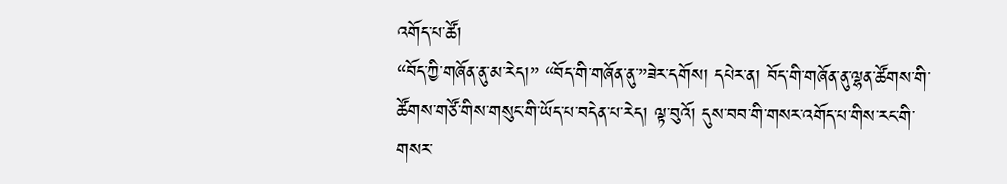འགོད་པ་ཚོ།
“བོད་ཀྱི་གཞོན་ནུ་མ་རེད།” “བོད་གི་གཞོན་ནུ་”ཟེར་དགོས། དཔེར་ན། བོད་གི་གཞོན་ནུ་ལྷན་ཚོགས་གི་ཚོགས་གཙོ་གིས་གསུང་གི་ཡོད་པ་བདེན་པ་རེད། ལྟ་བུའོ། དུས་བབ་གི་གསར་འགོད་པ་གིས་རང་གི་གསར་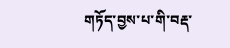གཏོད་བྱས་པ་གི་བརྡ་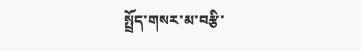སྤྲོད་གསར་མ་བརྩི་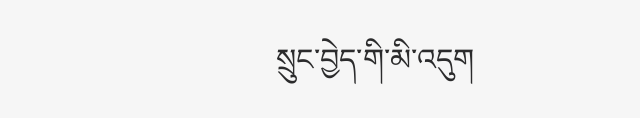སྲུང་བྱེད་གི་མི་འདུག